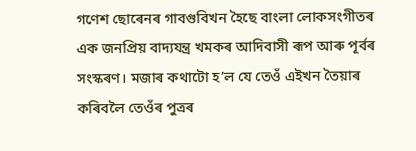গণেশ ছোৰেনৰ গাবগুবিখন হৈছে বাংলা লোকসংগীতৰ এক জনপ্ৰিয় বাদ্যযন্ত্ৰ খমকৰ আদিবাসী ৰূপ আৰু পূৰ্বৰ সংস্কৰণ। মজাৰ কথাটো হ’ল যে তেওঁ এইখন তৈয়াৰ কৰিবলৈ তেওঁৰ পুত্ৰৰ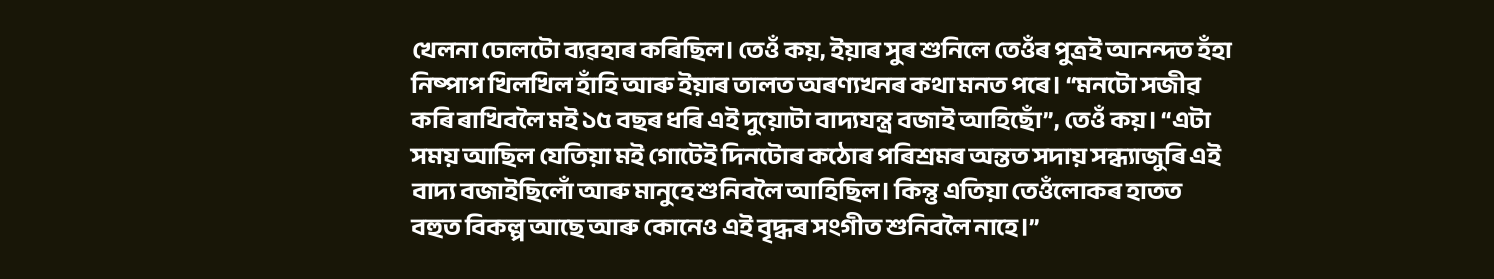খেলনা ঢোলটো ব্যৱহাৰ কৰিছিল। তেওঁ কয়, ইয়াৰ সুৰ শুনিলে তেওঁৰ পুত্ৰই আনন্দত হঁহা নিষ্পাপ খিলখিল হাঁহি আৰু ইয়াৰ তালত অৰণ্যখনৰ কথা মনত পৰে। “মনটো সজীৱ কৰি ৰাখিবলৈ মই ১৫ বছৰ ধৰি এই দুয়োটা বাদ্যযন্ত্ৰ বজাই আহিছোঁ”, তেওঁ কয়। “এটা সময় আছিল যেতিয়া মই গোটেই দিনটোৰ কঠোৰ পৰিশ্ৰমৰ অন্তত সদায় সন্ধ্যাজুৰি এই বাদ্য বজাইছিলোঁ আৰু মানুহে শুনিবলৈ আহিছিল। কিন্তু এতিয়া তেওঁলোকৰ হাতত বহুত বিকল্প আছে আৰু কোনেও এই বৃদ্ধৰ সংগীত শুনিবলৈ নাহে।”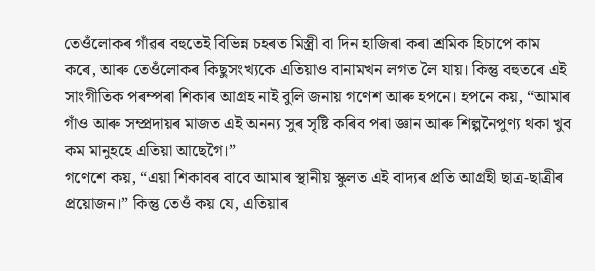তেওঁলোকৰ গাঁৱৰ বহুতেই বিভিন্ন চহৰত মিস্ত্ৰী বা দিন হাজিৰা কৰা শ্ৰমিক হিচাপে কাম কৰে, আৰু তেওঁলোকৰ কিছুসংখ্যকে এতিয়াও বানামখন লগত লৈ যায়। কিন্তু বহুতৰে এই সাংগীতিক পৰম্পৰা শিকাৰ আগ্ৰহ নাই বুলি জনায় গণেশ আৰু হপনে। হপনে কয়, “আমাৰ গাঁও আৰু সম্প্ৰদায়ৰ মাজত এই অনন্য সুৰ সৃষ্টি কৰিব পৰা জ্ঞান আৰু শিল্পনৈপুণ্য থকা খুব কম মানুহহে এতিয়া আছেগৈ।”
গণেশে কয়, “এয়া শিকাবৰ বাবে আমাৰ স্থানীয় স্কুলত এই বাদ্যৰ প্ৰতি আগ্ৰহী ছাত্ৰ-ছাত্ৰীৰ প্ৰয়োজন।” কিন্তু তেওঁ কয় যে, এতিয়াৰ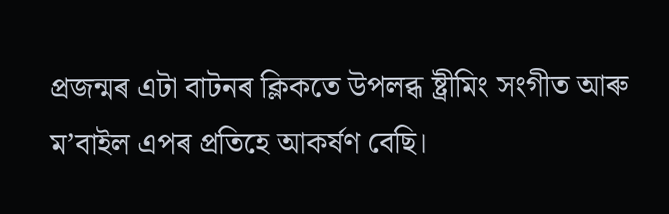প্ৰজন্মৰ এটা বাটনৰ ক্লিকতে উপলব্ধ ষ্ট্ৰীমিং সংগীত আৰু ম’বাইল এপৰ প্ৰতিহে আকৰ্ষণ বেছি।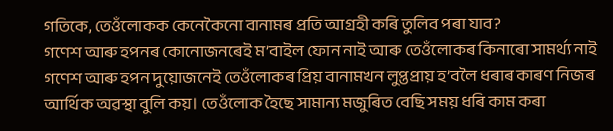গতিকে, তেওঁলোকক কেনেকৈনো বানামৰ প্ৰতি আগ্ৰহী কৰি তুলিব পৰা যাব?
গণেশ আৰু হপনৰ কোনোজনৰেই ম’বাইল ফোন নাই আৰু তেওঁলোকৰ কিনাৰো সামৰ্থ্য নাই
গণেশ আৰু হপন দুয়োজনেই তেওঁলোকৰ প্ৰিয় বানামখন লুপ্তপ্ৰায় হ’বলৈ ধৰাৰ কাৰণ নিজৰ আৰ্থিক অৱস্থা বুলি কয়। তেওঁলোক হৈছে সামান্য মজুৰিত বেছি সময় ধৰি কাম কৰা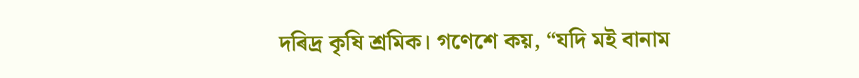দৰিদ্ৰ কৃষি শ্ৰমিক। গণেশে কয়, “যদি মই বানাম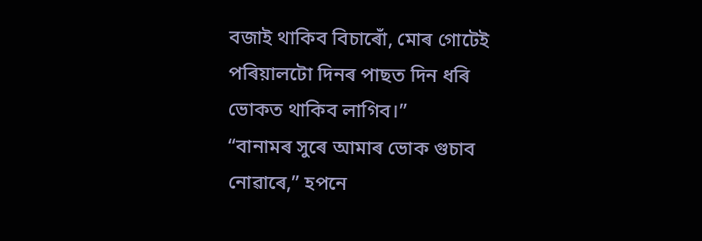বজাই থাকিব বিচাৰোঁ, মোৰ গোটেই পৰিয়ালটো দিনৰ পাছত দিন ধৰি ভোকত থাকিব লাগিব।”
“বানামৰ সুৰে আমাৰ ভোক গুচাব নোৱাৰে,” হপনে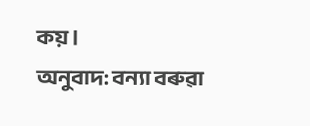কয়।
অনুবাদ: বন্যা বৰুৱা